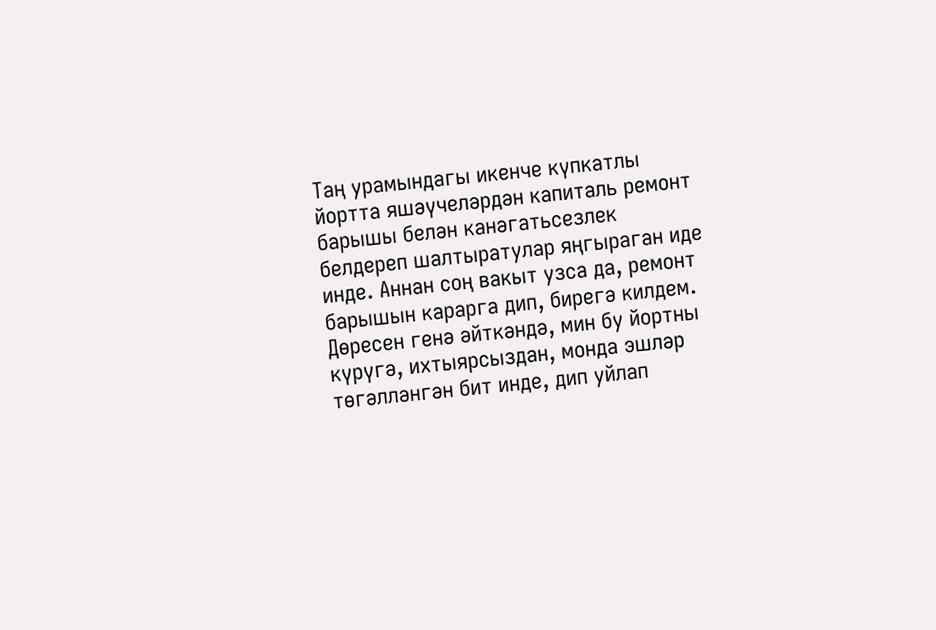Таң урамындагы икенче күпкатлы йортта яшәүчеләрдән капиталь ремонт барышы белән канәгатьсезлек белдереп шалтыратулар яңгыраган иде инде. Аннан соң вакыт узса да, ремонт барышын карарга дип, бирегә килдем.
Дөресен генә әйткәндә, мин бу йортны күрүгә, ихтыярсыздан, монда эшләр төгәлләнгән бит инде, дип уйлап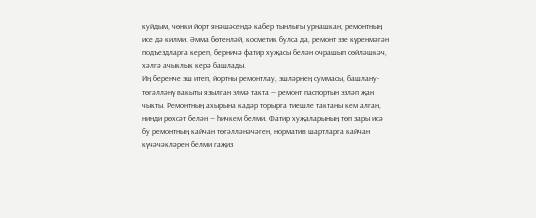куйдым, чөнки йорт янәшәсендә кабер тынлыгы урнашкан, ремонтның исе дә килми. Әмма бөтенләй, косметик булса да, ремонт эзе күренмәгән подъездларга кереп, берничә фатир хуҗасы белән очрашып сөйләшкәч, хәлгә ачыклык керә башлады.
Иң беренче эш итеп, йортны ремонтлау, эшләрнең суммасы, башлану-төгәлләнү вакыты язылган элмә такта — ремонт паспортын эзләп җан чыкты. Ремонтның ахырына кадәр торырга тиешле тактаны кем алган, нинди рөхсәт белән — һичкем белми. Фатир хуҗаларының төп зары исә бу ремонтның кайчан төгәлләнәчәген, норматив шартларга кайчан күчәчәкләрен белми гаҗиз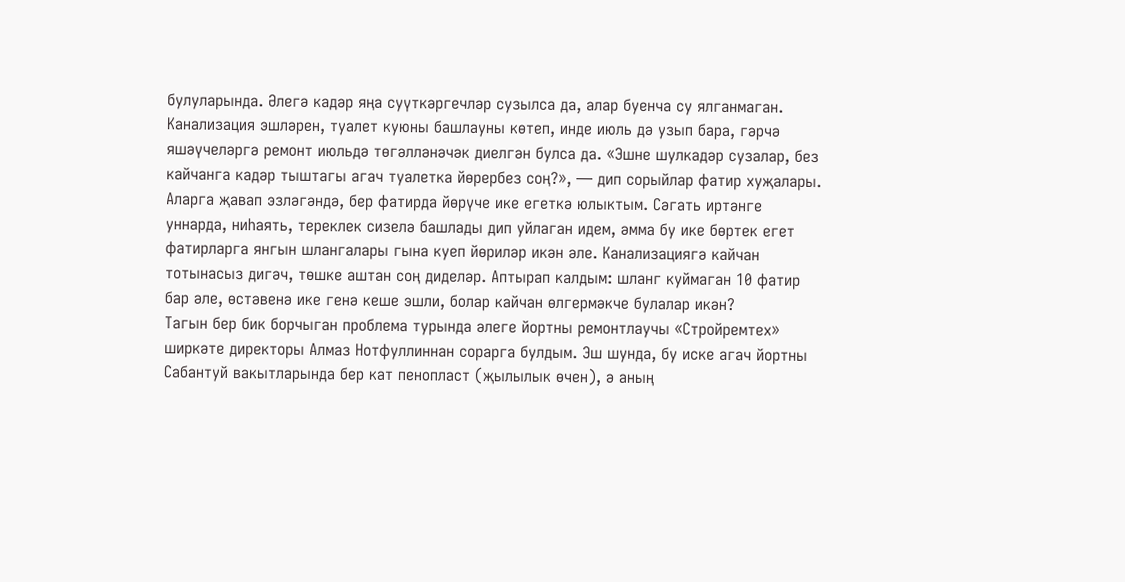булуларында. Әлегә кадәр яңа суүткәргечләр сузылса да, алар буенча су ялганмаган. Канализация эшләрен, туалет куюны башлауны көтеп, инде июль дә узып бара, гәрчә яшәүчеләргә ремонт июльдә төгәлләнәчәк диелгән булса да. «Эшне шулкадәр сузалар, без кайчанга кадәр тыштагы агач туалетка йөрербез соң?», — дип сорыйлар фатир хуҗалары.
Аларга җавап эзләгәндә, бер фатирда йөрүче ике егеткә юлыктым. Сәгать иртәнге уннарда, ниһаять, тереклек сизелә башлады дип уйлаган идем, әмма бу ике бөртек егет фатирларга янгын шлангалары гына куеп йөриләр икән әле. Канализациягә кайчан тотынасыз дигәч, төшке аштан соң диделәр. Аптырап калдым: шланг куймаган 10 фатир бар әле, өстәвенә ике генә кеше эшли, болар кайчан өлгермәкче булалар икән?
Тагын бер бик борчыган проблема турында әлеге йортны ремонтлаучы «Стройремтех» ширкәте директоры Алмаз Нотфуллиннан сорарга булдым. Эш шунда, бу иске агач йортны Сабантуй вакытларында бер кат пенопласт (җылылык өчен), ә аның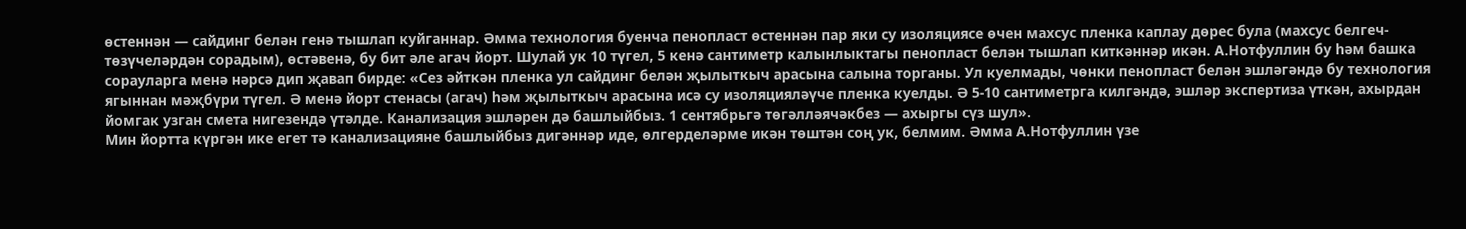өстеннән — сайдинг белән генә тышлап куйганнар. Әмма технология буенча пенопласт өстеннән пар яки су изоляциясе өчен махсус пленка каплау дөрес була (махсус белгеч-төзүчеләрдән сорадым), өстәвенә, бу бит әле агач йорт. Шулай ук 10 түгел, 5 кенә сантиметр калынлыктагы пенопласт белән тышлап киткәннәр икән. А.Нотфуллин бу һәм башка сорауларга менә нәрсә дип җавап бирде: «Сез әйткән пленка ул сайдинг белән җылыткыч арасына салына торганы. Ул куелмады, чөнки пенопласт белән эшләгәндә бу технология ягыннан мәҗбүри түгел. Ә менә йорт стенасы (агач) һәм җылыткыч арасына исә су изоляцияләүче пленка куелды. Ә 5-10 сантиметрга килгәндә, эшләр экспертиза үткән, ахырдан йомгак узган смета нигезендә үтәлде. Канализация эшләрен дә башлыйбыз. 1 сентябрьгә төгәлләячәкбез — ахыргы сүз шул».
Мин йортта күргән ике егет тә канализацияне башлыйбыз дигәннәр иде, өлгерделәрме икән төштән соң ук, белмим. Әмма А.Нотфуллин үзе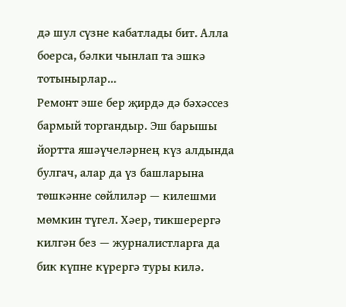дә шул сүзне кабатлады бит. Алла боерса, бәлки чынлап та эшкә тотынырлар...
Ремонт эше бер җирдә дә бәхәссез бармый торгандыр. Эш барышы йортта яшәүчеләрнең күз алдында булгач, алар да үз башларына төшкәнне сөйлиләр — килешми мөмкин түгел. Хәер, тикшерергә килгән без — журналистларга да бик күпне күрергә туры килә.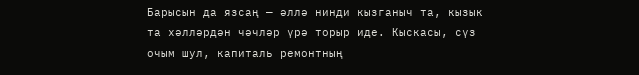Барысын да язсаң — әллә нинди кызганыч та, кызык та хәлләрдән чәчләр үрә торыр иде. Кыскасы, сүз очым шул, капиталь ремонтның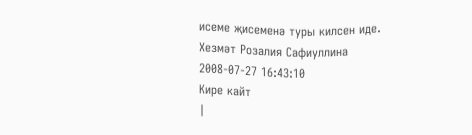исеме җисеменә туры килсен иде.
Хезмәт Розалия Сафиуллина 2008-07-27 16:43:10
Кире кайт
|